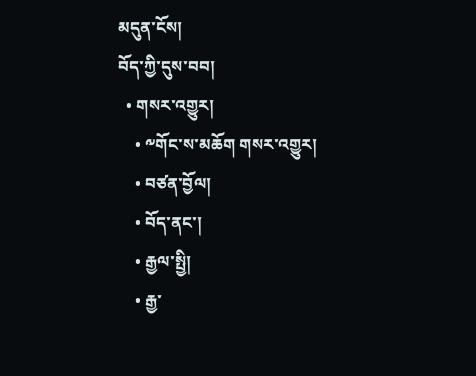མདུན་ངོས།
བོད་ཀྱི་དུས་བབ།
  • གསར་འགྱུར།
    • ༸གོང་ས་མཆོག གསར་འགྱུར།
    • བཙན་བྱོལ།
    • བོད་ནང་།
    • རྒྱལ་སྤྱི།
    • རྒྱ་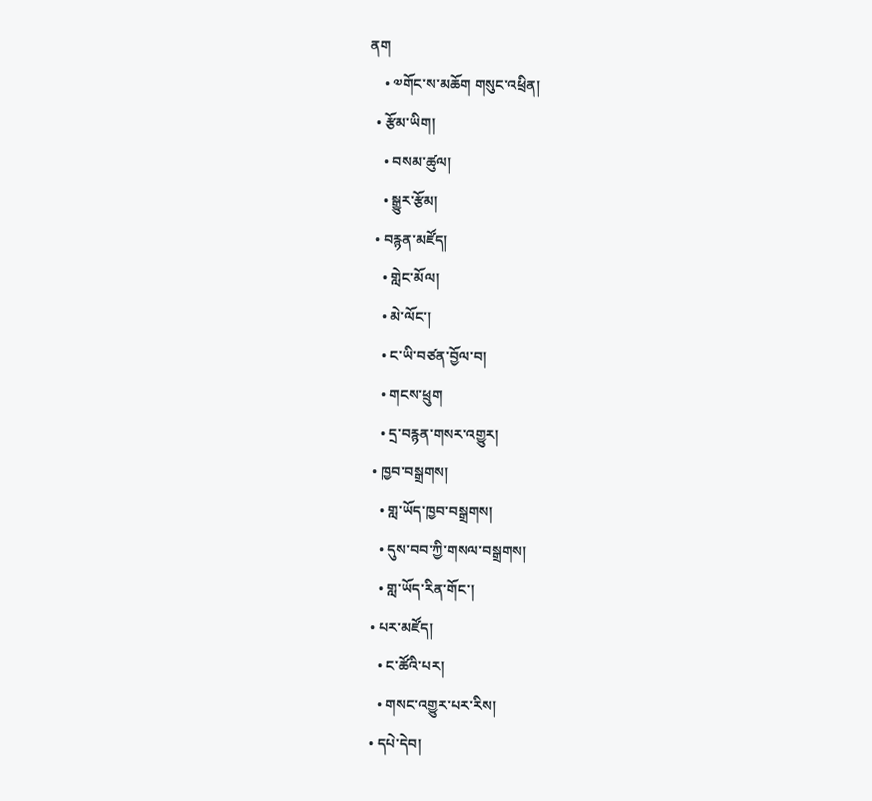ནག
    • ༧གོང་ས་མཆོག གསུང་འཕྲིན།
  • རྩོམ་ཡིག།
    • བསམ་ཚུལ།
    • སྒྱུར་རྩོམ།
  • བརྙན་མཛོད།
    • གླེང་མོལ།
    • མེ་ལོང་།
    • ང་ཡི་བཙན་བྱོལ་བ།
    • གངས་ཕྲུག
    • དྲ་བརྙན་གསར་འགྱུར།
  • ཁྱབ་བསྒྲགས།
    • གླ་ཡོད་ཁྱབ་བསྒྲགས།
    • དུས་བབ་ཀྱི་གསལ་བསྒྲགས།
    • གླ་ཡོད་རིན་གོང་།
  • པར་མཛོད།
    • ང་ཚོའི་པར།
    • གསང་འགྱུར་པར་རིས།
  • དཔེ་དེབ།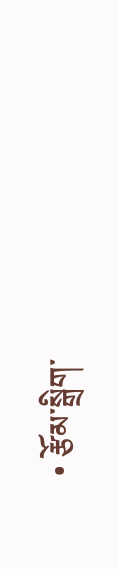• རྩོམ་སྒྲིག་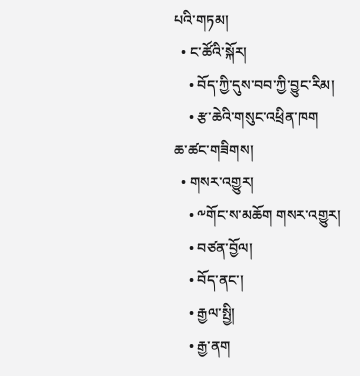པའི་གཏམ།
  • ང་ཚོའི་སྐོར།
    • བོད་ཀྱི་དུས་བབ་ཀྱི་བྱུང་རིམ།
    • རྩ་ཆེའི་གསུང་འཕྲིན་ཁག
ཆ་ཚང་གཟིགས།
  • གསར་འགྱུར།
    • ༸གོང་ས་མཆོག གསར་འགྱུར།
    • བཙན་བྱོལ།
    • བོད་ནང་།
    • རྒྱལ་སྤྱི།
    • རྒྱ་ནག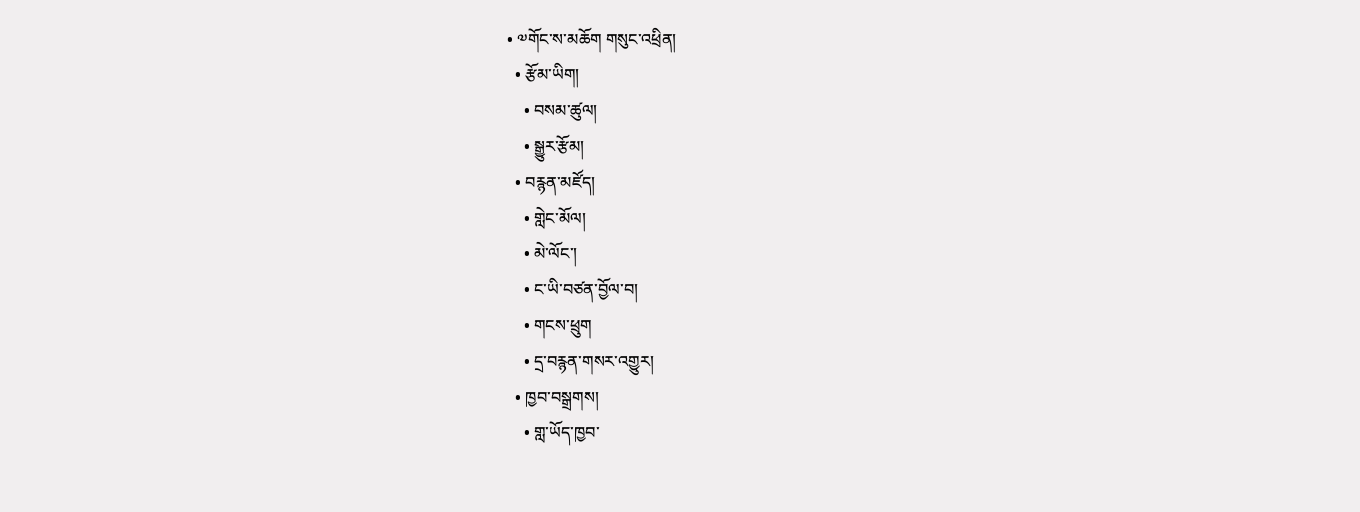• ༧གོང་ས་མཆོག གསུང་འཕྲིན།
  • རྩོམ་ཡིག།
    • བསམ་ཚུལ།
    • སྒྱུར་རྩོམ།
  • བརྙན་མཛོད།
    • གླེང་མོལ།
    • མེ་ལོང་།
    • ང་ཡི་བཙན་བྱོལ་བ།
    • གངས་ཕྲུག
    • དྲ་བརྙན་གསར་འགྱུར།
  • ཁྱབ་བསྒྲགས།
    • གླ་ཡོད་ཁྱབ་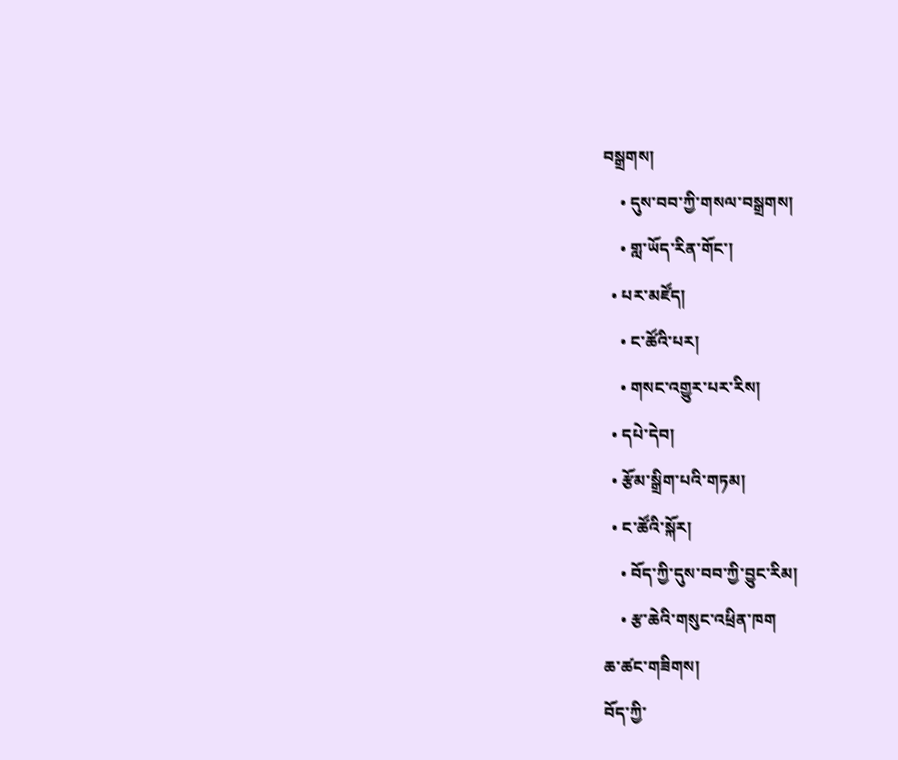བསྒྲགས།
    • དུས་བབ་ཀྱི་གསལ་བསྒྲགས།
    • གླ་ཡོད་རིན་གོང་།
  • པར་མཛོད།
    • ང་ཚོའི་པར།
    • གསང་འགྱུར་པར་རིས།
  • དཔེ་དེབ།
  • རྩོམ་སྒྲིག་པའི་གཏམ།
  • ང་ཚོའི་སྐོར།
    • བོད་ཀྱི་དུས་བབ་ཀྱི་བྱུང་རིམ།
    • རྩ་ཆེའི་གསུང་འཕྲིན་ཁག
ཆ་ཚང་གཟིགས།
བོད་ཀྱི་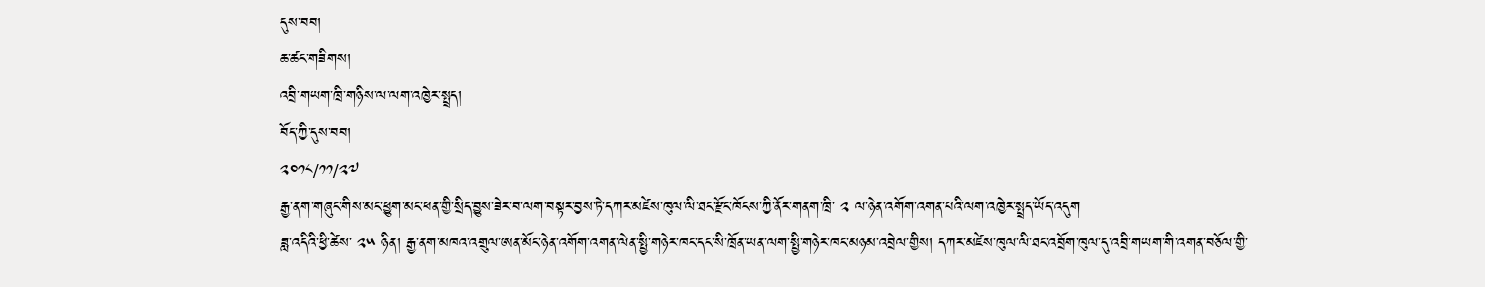དུས་བབ།
ཆ་ཚང་གཟིགས།
འབྲི་གཡག་ཁྲི་གཉིས་ལ་ལག་འཁྱེར་སྤྲད།
བོད་ཀྱི་དུས་བབ།
༢༠༡༨/༡༡/༢༧
རྒྱ་ནག་གཞུང་གིས་མང་ཕྱུག་མང་ཕན་གྱི་སྲིད་བྱུས་ཟེར་བ་ལག་བསྟར་བྱས་ཏེ་དཀར་མཛེས་ཁུལ་ལི་ཐང་རྫོང་ཁོངས་ཀྱི་ནོར་གནག་ཁྲི་ ༢ ལ་ཉེན་འགོག་འགན་པའི་ལག་འཁྱེར་སྤྲད་ཡོད་འདུག
ཟླ་འདིའི་ཕྱི་ཚེས་ ༢༥ ཉིན། རྒྱ་ནག་མཁའ་འགྲུལ་ཨན་མོང་ཉེན་འགོག་འགན་ལེན་སྤྱི་གཉེར་ཁང་དང་སི་ཁྲོན་ཡན་ལག་སྤྱི་གཉེར་ཁང་མཉམ་འབྲེལ་གྱིས། དཀར་མཛེས་ཁུལ་ལི་ཐང་འབྲོག་ཁུལ་དུ་འབྲི་གཡག་གི་འགན་བཅོལ་གྱི་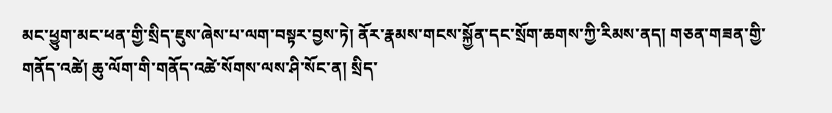མང་ཕྱུག་མང་ཕན་གྱི་སྲིད་ཇུས་ཞེས་པ་ལག་བསྟར་བྱས་ཏེ། ནོར་རྣམས་གངས་སྐྱོན་དང་སྲོག་ཆགས་ཀྱི་རིམས་ནད། གཅན་གཟན་གྱི་གནོད་འཚེ། ཆུ་ལོག་གི་གནོད་འཚེ་སོགས་ལས་ཤི་སོང་ན། སྲིད་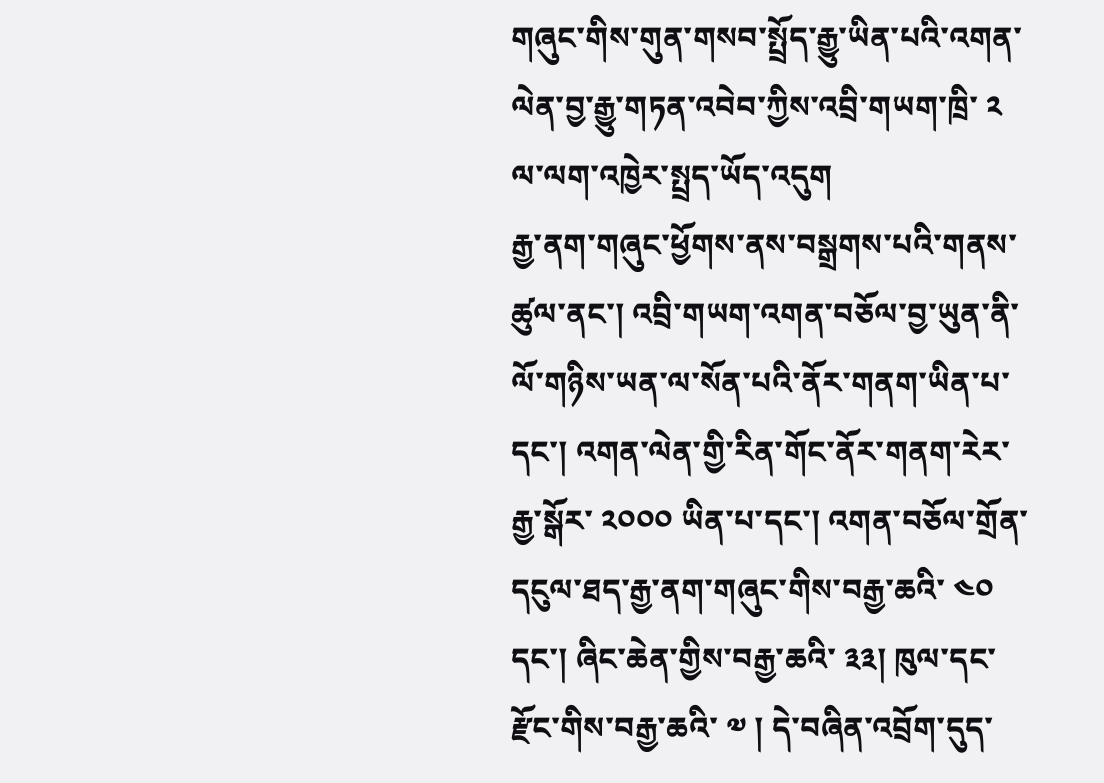གཞུང་གིས་གུན་གསབ་སྤྲོད་རྒྱུ་ཡིན་པའི་འགན་ལེན་བྱ་རྒྱུ་གཏན་འབེབ་ཀྱིས་འབྲི་གཡག་ཁྲི་ ༢ ལ་ལག་འཁྱེར་སྤྲད་ཡོད་འདུག
རྒྱ་ནག་གཞུང་ཕྱོགས་ནས་བསྒྲགས་པའི་གནས་ཚུལ་ནང་། འབྲི་གཡག་འགན་བཅོལ་བྱ་ཡུན་ནི་ལོ་གཉིས་ཡན་ལ་སོན་པའི་ནོར་གནག་ཡིན་པ་དང་། འགན་ལེན་གྱི་རིན་གོང་ནོར་གནག་རེར་རྒྱ་སྒོར་ ༢༠༠༠ ཡིན་པ་དང་། འགན་བཅོལ་གྲོན་དངུལ་ཐད་རྒྱ་ནག་གཞུང་གིས་བརྒྱ་ཆའི་ ༤༠ དང་། ཞིང་ཆེན་གྱིས་བརྒྱ་ཆའི་ ༣༣། ཁུལ་དང་རྫོང་གིས་བརྒྱ་ཆའི་ ༧ ། དེ་བཞིན་འབྲོག་དུད་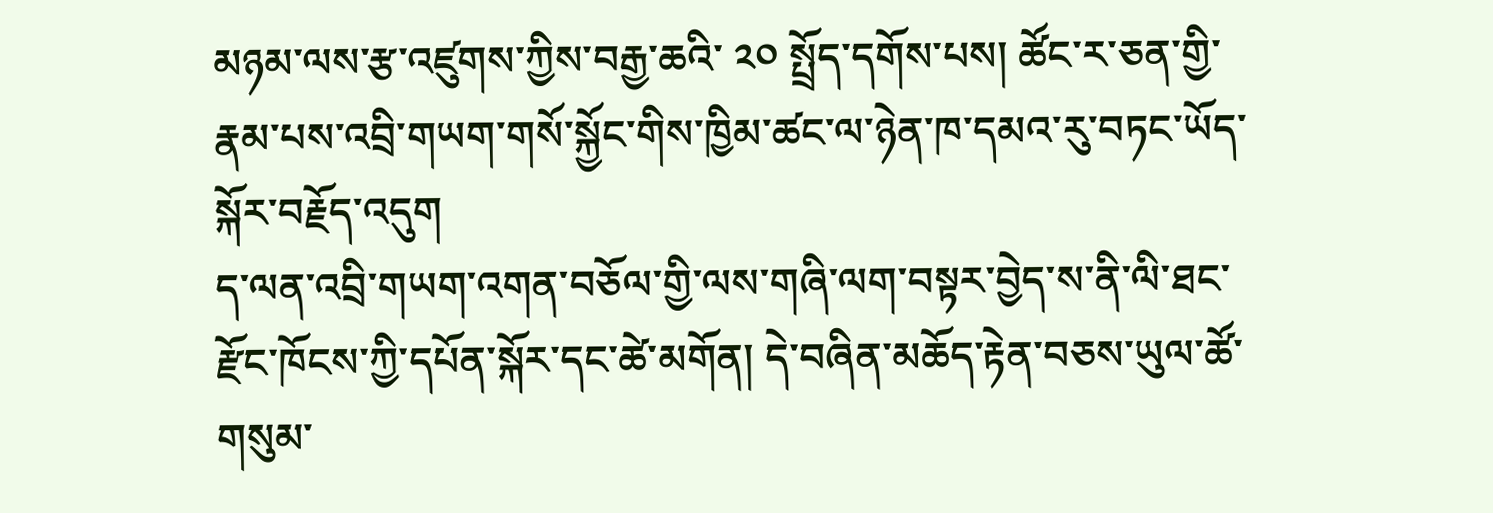མཉམ་ལས་རྩ་འཛུགས་ཀྱིས་བརྒྱ་ཆའི་ ༢༠ སྤྲོད་དགོས་པས། ཚོང་ར་ཅན་གྱི་རྣམ་པས་འབྲི་གཡག་གསོ་སྐྱོང་གིས་ཁྱིམ་ཚང་ལ་ཉེན་ཁ་དམའ་རུ་བཏང་ཡོད་སྐོར་བརྗོད་འདུག
ད་ལན་འབྲི་གཡག་འགན་བཅོལ་གྱི་ལས་གཞི་ལག་བསྟར་བྱེད་ས་ནི་ལི་ཐང་རྫོང་ཁོངས་ཀྱི་དཔོན་སྐོར་དང་ཚེ་མགོན། དེ་བཞིན་མཆོད་རྟེན་བཅས་ཡུལ་ཚོ་གསུམ་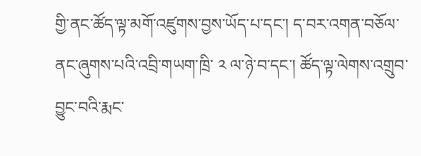གྱི་ནང་ཚོད་ལྟ་མགོ་འཛུགས་བྱས་ཡོད་པ་དང་། ད་བར་འགན་བཅོལ་ནང་ཞུགས་པའི་འབྲི་གཡག་ཁྲི་ ༢ ལ་ཉེ་བ་དང་། ཚོད་ལྟ་ལེགས་འགྲུབ་བྱུང་བའི་རྨང་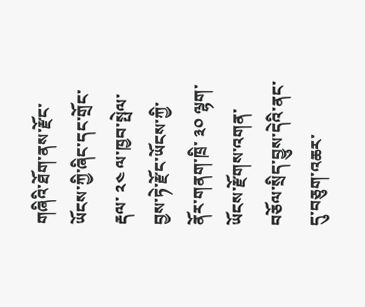གཞིའི་ཐོག་ནས་རྫོང་ཡོངས་ཀྱི་ཞིང་དང་གྲོང་རྡལ་ ༢༤ ལ་ཁྱབ་སྤེལ་བྱས་ཏེ་རྫོང་ཡོངས་ཀྱི་ནོར་གནག་ཁྲི་ ༣༠ ལྷག་ཡོངས་རྫོགས་འགན་བཅོལ་སྲིད་བྱུས་དེའི་ནང་དུ་བཅུག་འཆར་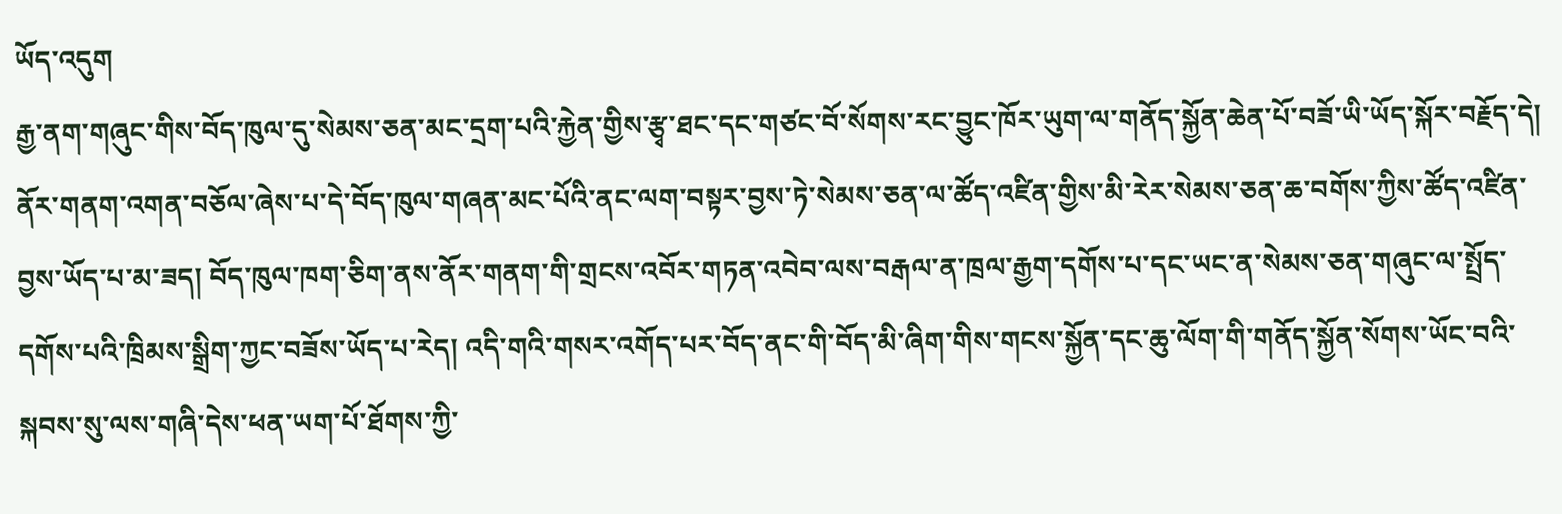ཡོད་འདུག
རྒྱ་ནག་གཞུང་གིས་བོད་ཁུལ་དུ་སེམས་ཅན་མང་དྲག་པའི་རྐྱེན་གྱིས་རྩྭ་ཐང་དང་གཙང་བོ་སོགས་རང་བྱུང་ཁོར་ཡུག་ལ་གནོད་སྐྱོན་ཆེན་པོ་བཟོ་ཡི་ཡོད་སྐོར་བརྗོད་དེ། ནོར་གནག་འགན་བཅོལ་ཞེས་པ་དེ་བོད་ཁུལ་གཞན་མང་པོའི་ནང་ལག་བསྟར་བྱས་ཏེ་སེམས་ཅན་ལ་ཚོད་འཛིན་གྱིས་མི་རེར་སེམས་ཅན་ཆ་བགོས་ཀྱིས་ཚོད་འཛིན་བྱས་ཡོད་པ་མ་ཟད། བོད་ཁུལ་ཁག་ཅིག་ནས་ནོར་གནག་གི་གྲངས་འབོར་གཏན་འབེབ་ལས་བརྒལ་ན་ཁྲལ་རྒྱག་དགོས་པ་དང་ཡང་ན་སེམས་ཅན་གཞུང་ལ་སྤྲོད་དགོས་པའི་ཁྲིམས་སྒྲིག་ཀྱང་བཟོས་ཡོད་པ་རེད། འདི་གའི་གསར་འགོད་པར་བོད་ནང་གི་བོད་མི་ཞིག་གིས་གངས་སྐྱོན་དང་ཆུ་ལོག་གི་གནོད་སྐྱོན་སོགས་ཡོང་བའི་སྐབས་སུ་ལས་གཞི་དེས་ཕན་ཡག་པོ་ཐོགས་ཀྱི་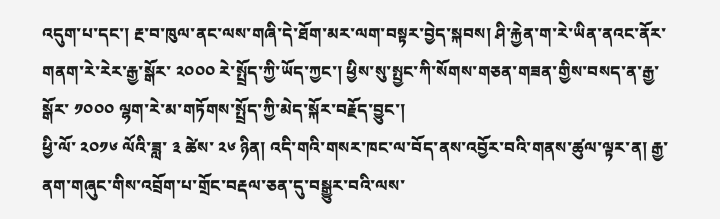འདུག་པ་དང་། རྔ་བ་ཁུལ་ནང་ལས་གཞི་དེ་ཐོག་མར་ལག་བསྟར་བྱེད་སྐབས། ཤི་རྐྱེན་ག་རེ་ཡིན་ནའང་ནོར་གནག་རེ་རེར་རྒྱ་སྒོར་ ༢༠༠༠ རེ་སྤྲོད་ཀྱི་ཡོད་ཀྱང་། ཕྱིས་སུ་སྤྱང་ཀི་སོགས་གཅན་གཟན་གྱིས་བསད་ན་རྒྱ་སྒོར་ ༡༠༠༠ ལྷག་རེ་མ་གཏོགས་སྤྲོད་ཀྱི་མེད་སྐོར་བརྗོད་བྱུང་།
ཕྱི་ལོ་ ༢༠༡༦ ལོའི་ཟླ་ ༣ ཚེས་ ༢༦ ཉིན། འདི་གའི་གསར་ཁང་ལ་བོད་ནས་འབྱོར་བའི་གནས་ཚུལ་ལྟར་ན། རྒྱ་ནག་གཞུང་གིས་འབྲོག་པ་གྲོང་བརྡལ་ཅན་དུ་བསྒྱུར་བའི་ལས་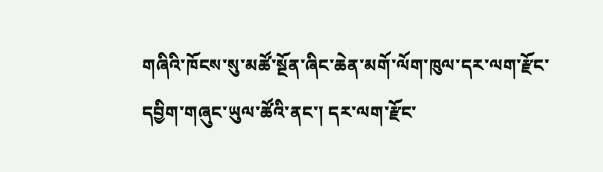གཞིའི་ཁོངས་སུ་མཚོ་སྔོན་ཞིང་ཆེན་མགོ་ལོག་ཁུལ་དར་ལག་རྫོང་དབྱིག་གཞུང་ཡུལ་ཚོའི་ནང་། དར་ལག་རྫོང་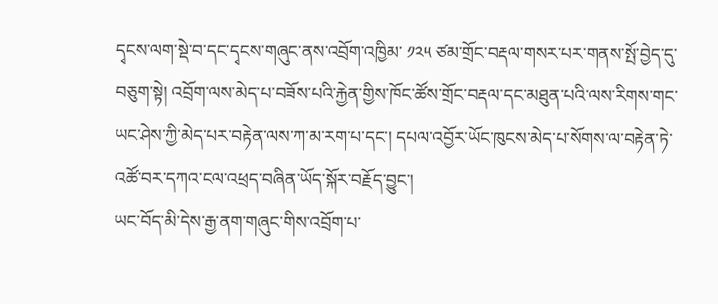དྭངས་ལག་སྡེ་བ་དང་དྭངས་གཞུང་ནས་འབྲོག་འཁྱིམ་ ༡༢༥ ཙམ་གྲོང་བརྡལ་གསར་པར་གནས་སྤོ་བྱེད་དུ་བཅུག་སྟེ། འབྲོག་ལས་མེད་པ་བཟོས་པའི་རྐྱེན་གྱིས་ཁོང་ཚོས་གྲོང་བརྡལ་དང་མཐུན་པའི་ལས་རིགས་གང་ཡང་ཤེས་ཀྱི་མེད་པར་བརྟེན་ལས་ཀ་མ་རག་པ་དང་། དཔལ་འབྱོར་ཡོང་ཁུངས་མེད་པ་སོགས་ལ་བརྟེན་ཏེ་འཚོ་བར་དཀའ་ངལ་འཕྲད་བཞིན་ཡོད་སྐོར་བརྗོད་བྱུང་།
ཡང་བོད་མི་དེས་རྒྱ་ནག་གཞུང་གིས་འབྲོག་པ་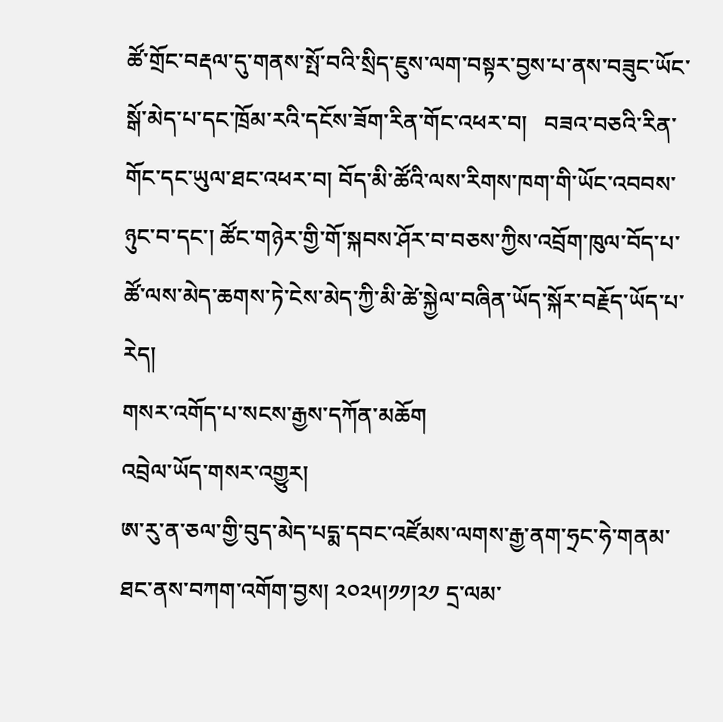ཚོ་གྲོང་བརྡལ་དུ་གནས་སྤོ་བའི་སྲིད་ཇུས་ལག་བསྟར་བྱས་པ་ནས་བཟུང་ཡོང་སྒོ་མེད་པ་དང་ཁྲོམ་རའི་དངོས་ཟོག་རིན་གོང་འཕར་བ།   བཟའ་བཅའི་རིན་གོང་དང་ཡུལ་ཐང་འཕར་བ། བོད་མི་ཚོའི་ལས་རིགས་ཁག་གི་ཡོང་འབབས་ཉུང་བ་དང་། ཚོང་གཉེར་གྱི་གོ་སྐབས་ཤོར་བ་བཅས་ཀྱིས་འབྲོག་ཁུལ་བོད་པ་ཚོ་ལས་མེད་ཆགས་ཏེ་ངེས་མེད་ཀྱི་མི་ཚེ་སྐྱེལ་བཞིན་ཡོད་སྐོར་བརྗོད་ཡོད་པ་རེད།
གསར་འགོད་པ་སངས་རྒྱས་དཀོན་མཆོག
འབྲེལ་ཡོད་གསར་འགྱུར།
ཨ་རུ་ན་ཅལ་གྱི་བུད་མེད་པདྨ་དབང་འཛོམས་ལགས་རྒྱ་ནག་ཧྲང་ཧེ་གནམ་ཐང་ནས་བཀག་འགོག་བྱས། ༢༠༢༥།༡༡།༢༡ དྲ་ལམ་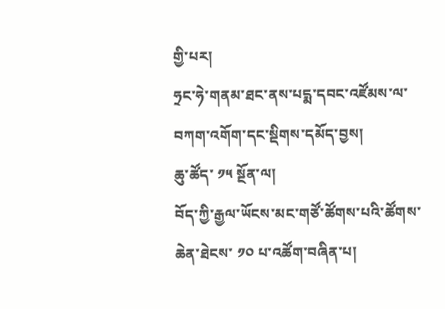གྱི་པར།
ཧྲང་ཧེ་གནམ་ཐང་ནས་པདྨ་དབང་འཛོམས་ལ་བཀག་འགོག་དང་སྡིགས་དམོད་བྱས།
ཆུ་ཚོད་ ༡༥ སྔོན་ལ།
བོད་ཀྱི་རྒྱལ་ཡོངས་མང་གཙོ་ཚོགས་པའི་ཚོགས་ཆེན་ཐེངས་ ༡༠ པ་འཚོག་བཞིན་པ།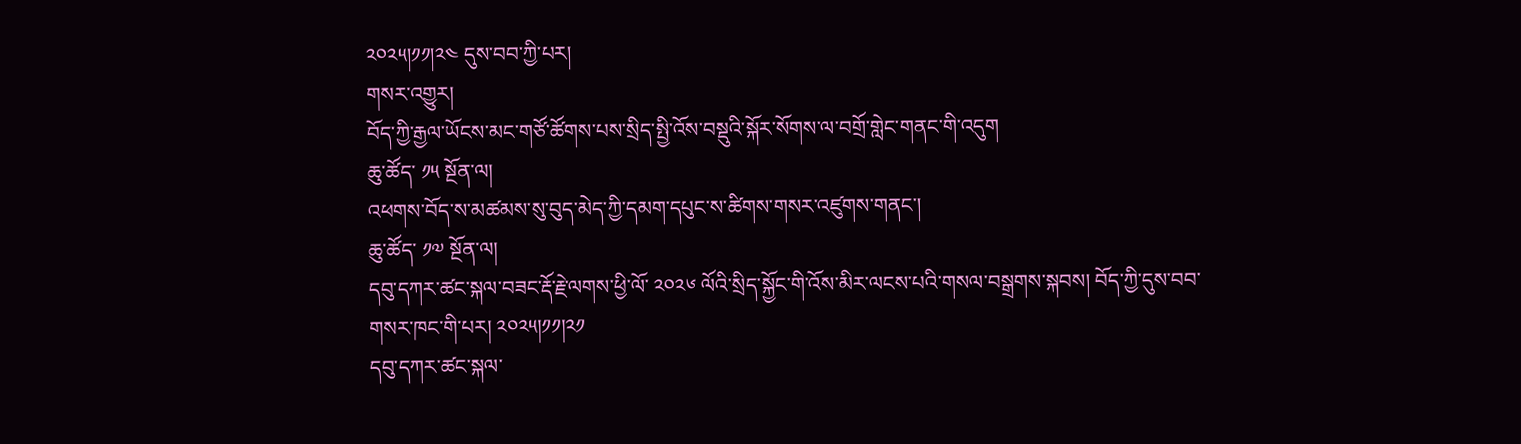༢༠༢༥།༡༡།༢༤ དུས་བབ་ཀྱི་པར།
གསར་འགྱུར།
བོད་ཀྱི་རྒྱལ་ཡོངས་མང་གཙོ་ཚོགས་པས་སྲིད་སྤྱི་འོས་བསྡུའི་སྐོར་སོགས་ལ་བགྲོ་གླེང་གནང་གི་འདུག
ཆུ་ཚོད་ ༡༥ སྔོན་ལ།
འཕགས་བོད་ས་མཚམས་སུ་བུད་མེད་ཀྱི་དམག་དཔུང་ས་ཚིགས་གསར་འཛུགས་གནང་།
ཆུ་ཚོད་ ༡༧ སྔོན་ལ།
དབུ་དཀར་ཚང་སྐལ་བཟང་རྡོ་རྗེ་ལགས་ཕྱི་ལོ་ ༢༠༢༦ ལོའི་སྲིད་སྐྱོང་གི་འོས་མིར་ལངས་པའི་གསལ་བསྒྲགས་སྐབས། བོད་ཀྱི་དུས་བབ་གསར་ཁང་གི་པར། ༢༠༢༥།༡༡།༢༡
དབུ་དཀར་ཚང་སྐལ་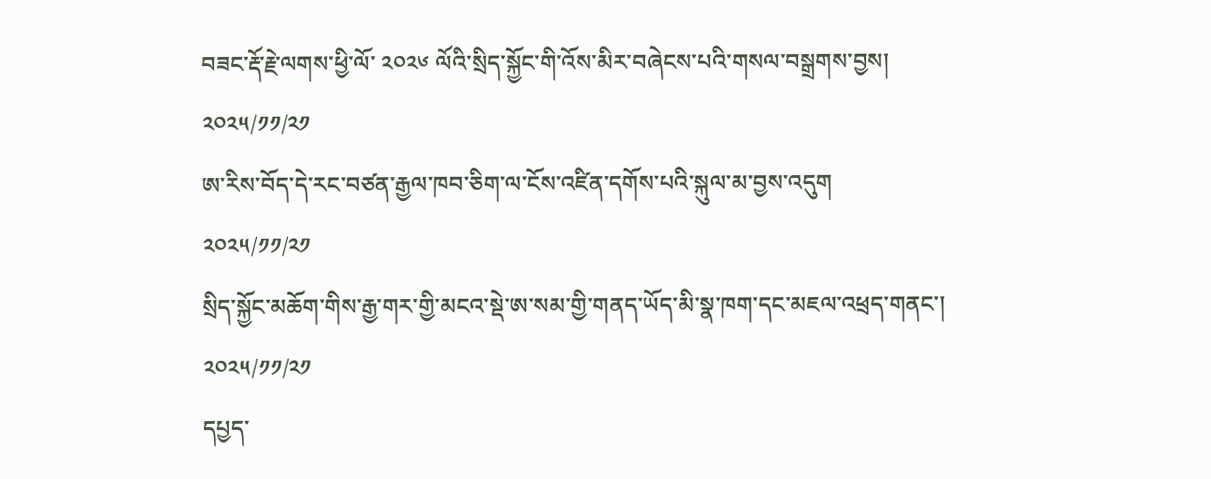བཟང་རྡོ་རྗེ་ལགས་ཕྱི་ལོ་ ༢༠༢༦ ལོའི་སྲིད་སྐྱོང་གི་འོས་མིར་བཞེངས་པའི་གསལ་བསྒྲགས་བྱས།
༢༠༢༥/༡༡/༢༡
ཨ་རིས་བོད་དེ་རང་བཙན་རྒྱལ་ཁབ་ཅིག་ལ་ངོས་འཛིན་དགོས་པའི་སྐུལ་མ་བྱས་འདུག
༢༠༢༥/༡༡/༢༡
སྲིད་སྐྱོང་མཆོག་གིས་རྒྱ་གར་གྱི་མངའ་སྡེ་ཨ་སམ་གྱི་གནད་ཡོད་མི་སྣ་ཁག་དང་མཇལ་འཕྲད་གནང་།
༢༠༢༥/༡༡/༢༡
དཔྱད་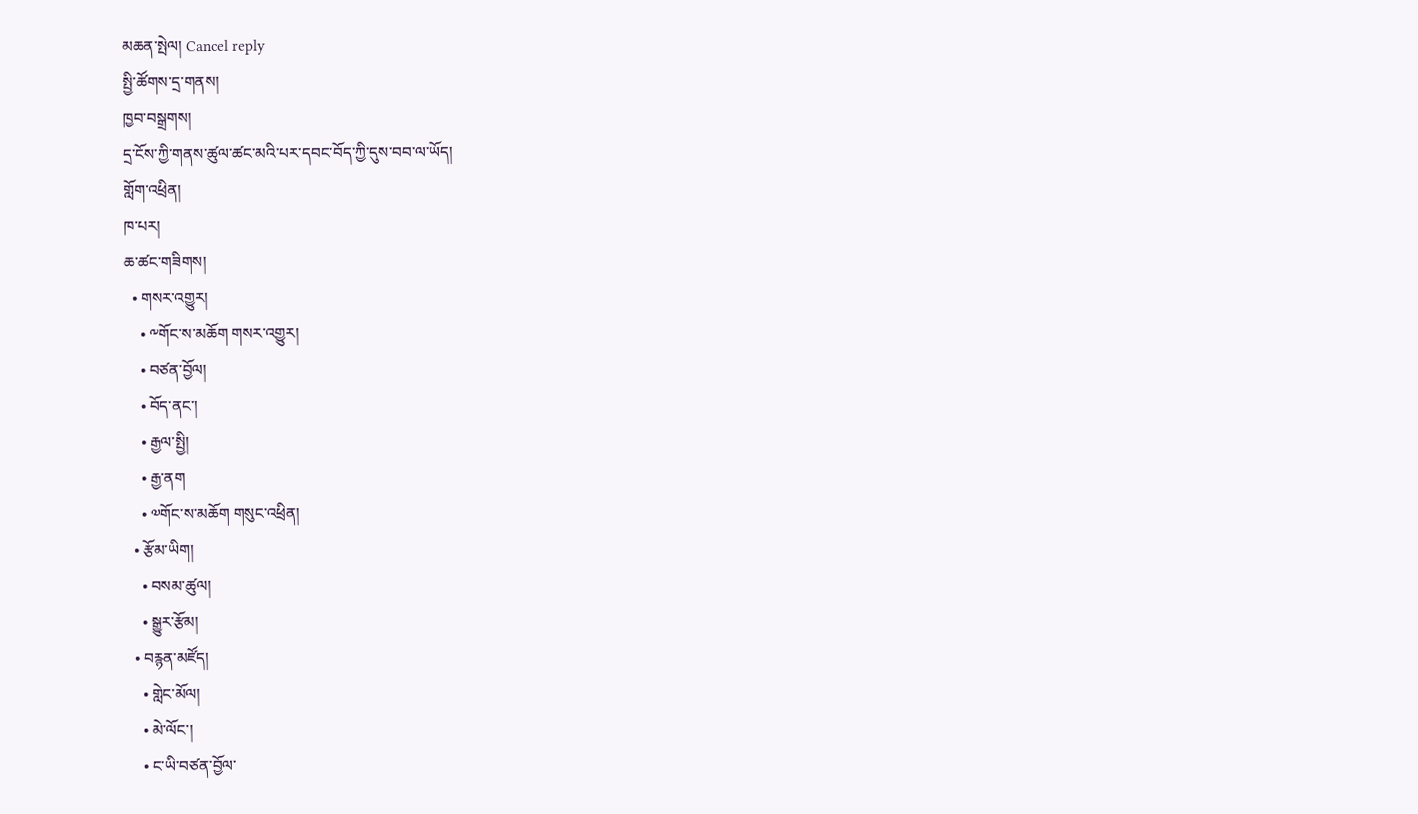མཆན་སྤེལ། Cancel reply
སྤྱི་ཚོགས་དྲ་གནས།
ཁྱབ་བསྒྲགས།
དྲ་ངོས་ཀྱི་གནས་ཚུལ་ཚང་མའི་པར་དབང་བོད་ཀྱི་དུས་བབ་ལ་ཡོད།
གློག་འཕྲིན།
ཁ་པར།
ཆ་ཚང་གཟིགས།
  • གསར་འགྱུར།
    • ༸གོང་ས་མཆོག གསར་འགྱུར།
    • བཙན་བྱོལ།
    • བོད་ནང་།
    • རྒྱལ་སྤྱི།
    • རྒྱ་ནག
    • ༧གོང་ས་མཆོག གསུང་འཕྲིན།
  • རྩོམ་ཡིག།
    • བསམ་ཚུལ།
    • སྒྱུར་རྩོམ།
  • བརྙན་མཛོད།
    • གླེང་མོལ།
    • མེ་ལོང་།
    • ང་ཡི་བཙན་བྱོལ་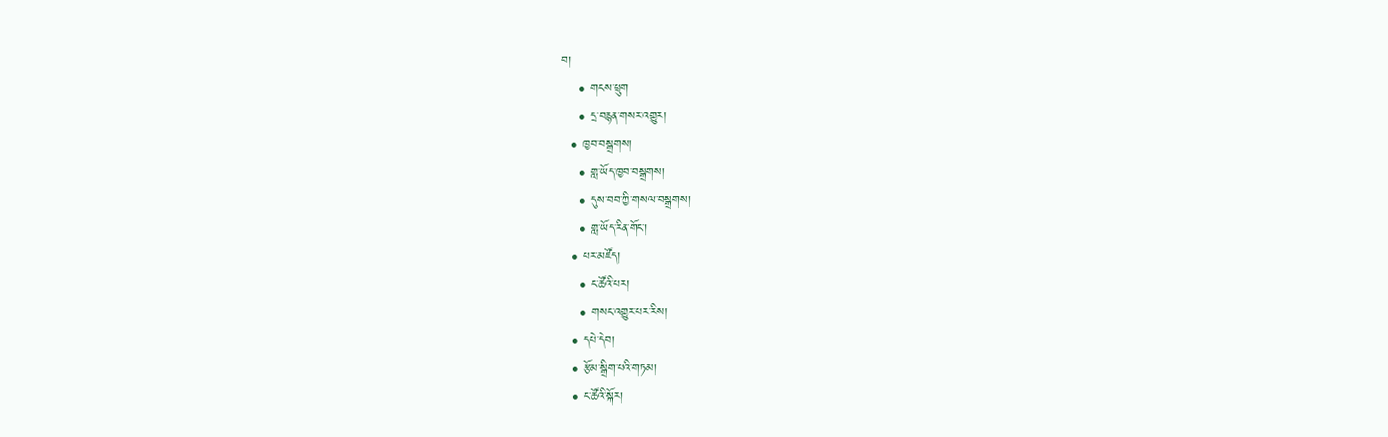བ།
    • གངས་ཕྲུག
    • དྲ་བརྙན་གསར་འགྱུར།
  • ཁྱབ་བསྒྲགས།
    • གླ་ཡོད་ཁྱབ་བསྒྲགས།
    • དུས་བབ་ཀྱི་གསལ་བསྒྲགས།
    • གླ་ཡོད་རིན་གོང་།
  • པར་མཛོད།
    • ང་ཚོའི་པར།
    • གསང་འགྱུར་པར་རིས།
  • དཔེ་དེབ།
  • རྩོམ་སྒྲིག་པའི་གཏམ།
  • ང་ཚོའི་སྐོར།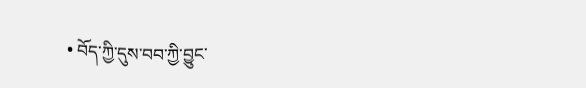• བོད་ཀྱི་དུས་བབ་ཀྱི་བྱུང་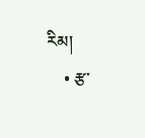རིམ།
    • རྩ་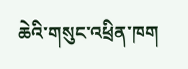ཆེའི་གསུང་འཕྲིན་ཁག